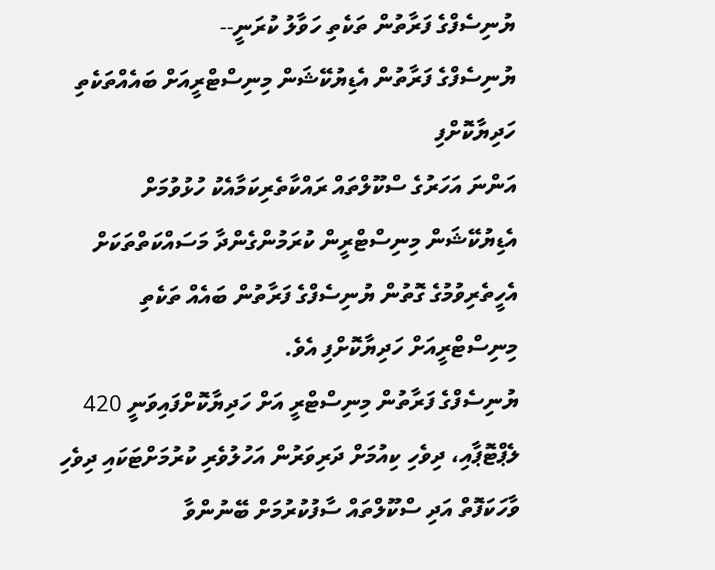ޔުނިސެފްގެ ފަރާތުން ތަކެތި ހަވާލު ކުރަނީ--
ޔުނިސެފްގެ ފަރާތުން އެޑިޔުކޭޝަން މިނިސްޓްރީއަށް ބައެއްތަކެތި ހަދިޔާކޮށްފި
އަންނަ އަހަރުގެ ސްކޫލްތައް ރައްކާތެރިކަމާއެކު ހުޅުވުމަށް އެޑިޔުކޭޝަން މިނިސްޓްރީން ކުރަމުންގެންދާ މަސައްކަތްތަކަށް އެހީތެރިވުމުގެ ގޮތުން ޔުނިސެފްގެ ފަރާތުން ބައެއް ތަކެތި މިނިސްޓްރީއަށް ހަދިޔާކޮށްފި އެވެ.
ޔުނިސެފްގެ ފަރާތުން މިނިސްޓްރީ އަށް ހަދިޔާކޮށްފައިވަނީ 420 ލެޕްޓޮޕާއި، ދިވެހި ކިއުމަށް ދަރިވަރުން އަހުލުވެރި ކުރުމަށްޓަކައި ދިވެހި ވާހަކަފޮތް އަދި ސްކޫލްތައް ސާފުކުރުމަށް ބޭނުންވާ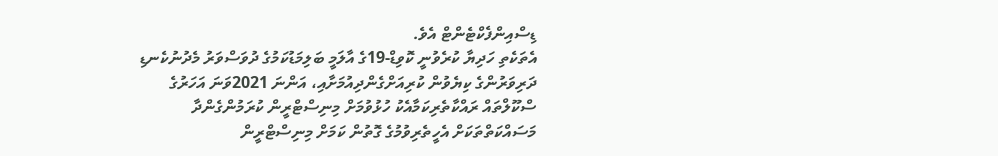ޑިސްއިންފެކްޓެންޓް އެވެ.
އެތަކެތި ހަދިޔާ ކުރެވުނީ ކޮވިޑް-19ގެ އާލަމީ ބަލިމަޑުކަމުގެ ދުވަސްވަރު މެދުނުކެނޑި ދަރިވަރުންގެ ކިޔެވުން ކުރިއަށްގެންދިއުމަށާއި، އަންނަ 2021ވަނަ އަހަރުގެ ސްކޫލްތައް ރައްކާތެރިކަމާއެކު ހުޅުވުމަށް މިނިސްޓްރީން ކުރަމުންގެންދާ މަސައްކަތްތަކަށް އެހީތެރިވުމުގެ ގޮތުން ކަމަށް މިނިސްޓްރީން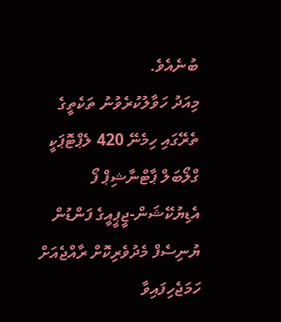ބުނެއެވެ.
މިއަދު ހަވާލުކުރެވުނު ތަކެތީގެ ތެރޭގައި ހިމެނޭ 420 ލެޕްޓޮޕަކީ ގްލޯބަލް ޕާޓްނާޝިޕް ފޯ އެޑިޔުކޭޝަން-ޖީޕީއީގެ ފަންޑުން ޔުނިސެފް މެދުވެރިކޮށް ރާއްޖެއަށް ހަމަޖެހިފައިވާ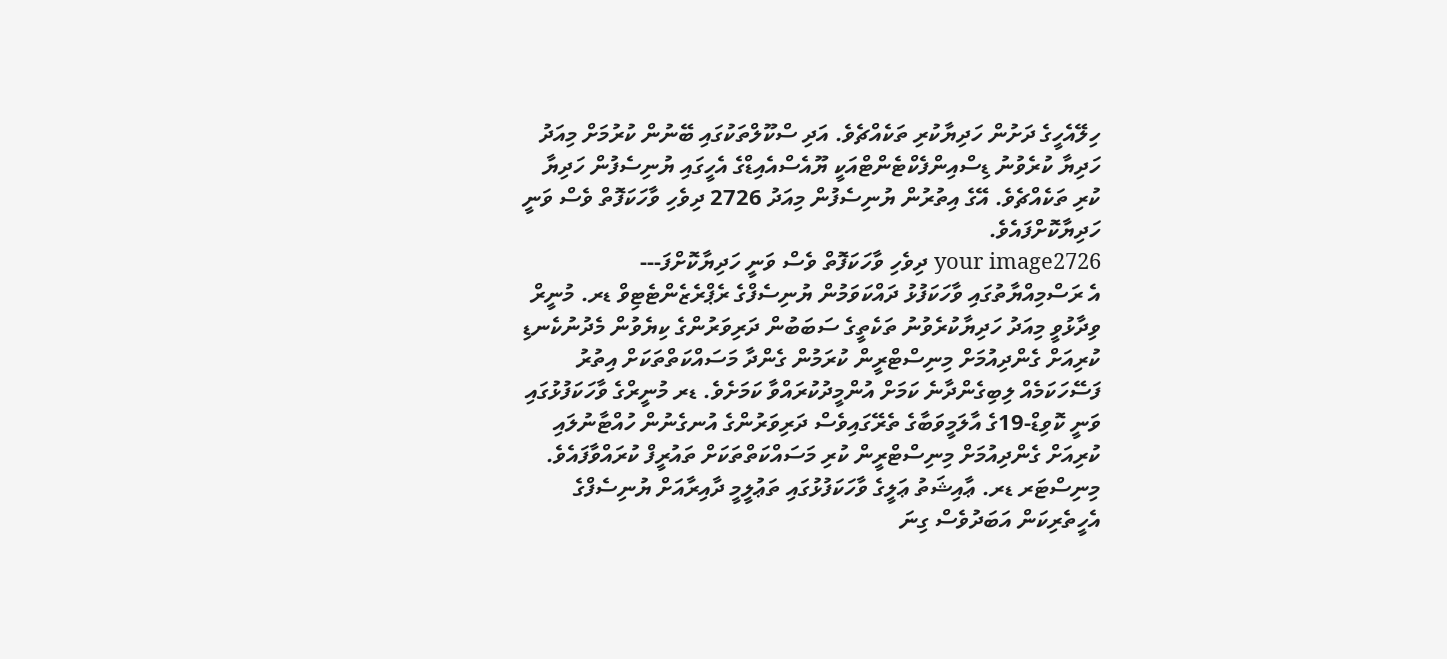ހިލޭއެހީގެ ދަށުން ހަދިޔާކުރި ތަކެއްޗެވެ. އަދި ސްކޫލްތަކުގައި ބޭނުން ކުރުމަށް މިއަދު ހަދިޔާ ކުރެވުނު ޑިސްއިންފެކްޓެންޓްއަކީ ޔޫއެސްއެއިޑްގެ އެހީގައި ޔުނިސެފުން ހަދިޔާ ކުރި ތަކެއްޗެވެ. އޭގެ އިތުރުން ޔުނިސެފުން މިއަދު 2726 ދިވެހި ވާހަކަފޮތް ވެސް ވަނީ ހަދިޔާކޮށްފައެވެ.
your image2726 ދިވެހި ވާހަކަފޮތް ވެސް ވަނީ ހަދިޔާކޮށްފަ---
އެ ރަސްމިއްޔާތުގައި ވާހަކަފުޅު ދައްކަވަމުން ޔުނިސެފްގެ ރެޕްރެޒެންޓެޓިވް ޑރ. މުނީރް ވިދާޅުވީ މިއަދު ހަދިޔާކުރެވުނު ތަކެތީގެ ސަބަބުން ދަރިވަރުންގެ ކިޔެވުން މެދުނުކެނޑި ކުރިއަށް ގެންދިއުމަށް މިނިސްޓްރީން ކުރަމުން ގެންދާ މަސައްކަތްތަކަށް އިތުރު ފަސޭހަކަމެއް ލިބިގެންދާނެ ކަމަށް އުންމީދުކުރައްވާ ކަމަށެވެ. ޑރ މުނީރްގެ ވާހަކަފުޅުގައި ވަނީ ކޮވިޑް-19ގެ އާލަމީވަބާގެ ތެރޭގައިވެސް ދަރިވަރުންގެ އުނގެނުން ހުއްޓާނުލައި ކުރިއަށް ގެންދިއުމަށް މިނިސްޓްރީން ކުރި މަސައްކަތްތަކަށް ތައުރީފް ކުރައްވާފައެވެ.
މިނިސްޓަރ ޑރ. ޢާއިޝަތު ޢަލީގެ ވާހަކަފުޅުގައި ތަޢުލީމީ ދާއިރާއަށް ޔުނިސެފްގެ އެހީތެރިކަން އަބަދުވެސް ގިނަ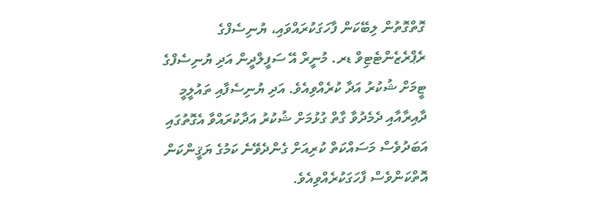ގޮތްގޮތުން ލިބޭކަން ފާހަގަކުރައްވައި، ޔުނިސެފްގެ ރެޕްރެޒެންޓެޓިވް ޑރ. މުނީރް އޭ ސަފީލްދީން އަދި ޔުނިސެފްގެ ޓީމަށް ޝުކުރު އަދާ ކުރެއްވިއެވެ. އަދި ޔުނިސެފާއި ތައުލީމީ ދާއިރާއާއި ދެމެދުވާ ގާތް ގުޅުމަށް ޝުކުރު އަދާކުރައްވާ އެގޮތުގައި އަބަދުވެސް މަސައްކަތް ކުރިއަށް ގެންދެވޭނެ ކަމުގެ ޔަޤީންކަން އޮތްކަންވެސް ފާހަގަކުރެއްވިއެވެ.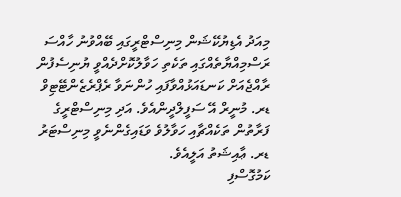މިއަދު އެޑިޔުކޭޝަން މިނިސްޓްރީގައި ބޭއްވުނު ހާއްސަ ރަސްމިއްޔާތެއްގައި ތަކެތި ހަވާލުކޮށްދެއްވީ ޔުނިސެފުން ރާއްޖެއަށް ކަނޑައަޅުއްވާފައި ހުންނަވާ ރެޕްރެޒެންޓޭޓިވް ޑރ. މުނީރް އޭ ސަފީލްދީންއެވެ. އަދި މިނިސްޓްރީގެ ފަރާތުން ތަކެއްޗާއި ހަވާލުވެ ވަޑައިގެންނެވީ މިނިސްޓަރު ޑރ. ޢާއިޝަތު އަލީއެވެ.
ކަމުގޮސްފި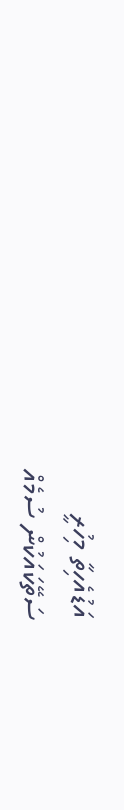އަޑުއެހިތާ މިހުރީ
ސަތޭކައަކުން ސުމެއް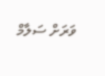ވަރަށް ސަލާމް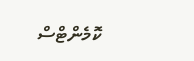ކޮމެންޓްސް